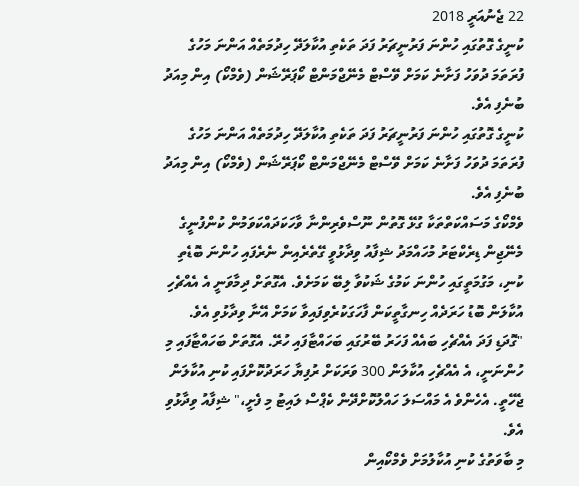22 ޖެނުއަރީ 2018
ކުނީގެ ގޮތުގައި ހުންނަ ފަރުނީޗަރު ފަދަ ތަކެތި އުކާލަދޭ ހިދުމަތެއް އަންނަ މަހުގެ ފުރަތަމަ ދުވަހު ފަށާނެ ކަމަށް ވޭސްޓް މެނޭޖްމަންޓް ކޯޕަރޭޝަން (ވެމްކޯ) އިން މިއަދު ބުނެފި އެވެ.
ކުނީގެ ގޮތުގައި ހުންނަ ފަރުނީޗަރު ފަދަ ތަކެތި އުކާލަދޭ ހިދުމަތެއް އަންނަ މަހުގެ ފުރަތަމަ ދުވަހު ފަށާނެ ކަމަށް ވޭސްޓް މެނޭޖްމަންޓް ކޯޕަރޭޝަން (ވެމްކޯ) އިން މިއަދު ބުނެފި އެވެ.
ވެމްކޯގެ މަސައްކަތްތަކާ ގުޅޭ ގޮތުން ނޫސްވެރިންނާ ވާހަކަދައްކަވަމުން ކުންފުނީގެ މެނޭޖިން ޑިރެކްޓަރު މުހައްމަދު ޝިފާއު ވިދާޅުވީ ގޭތެރެއިން ނެރެފައި ހުންނަ ބޮޑެތި ކުނި، މަގުމަތީގައި ހުންނަ ކަމުގެ ޝަކުވާ ލިބޭ ކަމަށެވެ. އެގޮތަށް ދިމާވަނީ އެ އެއްޗެހި އުކާލަން ބޮޑު ހަރަދެއް ހިނގާތީކަން ފާހަގަކުރެވިފައިވާ ކަމަށް އޭނާ ވިދާޅުވި އެވެ.
"ގޮދަޑި ފަދަ އެއްޗެހި ބައެއް ފަހަރު ބޭރުގައި ބަހައްޓާފައި ހުރޭ. އެގޮތަށް ބަހައްޓާފައި މި ހުންނަނީ، އެ އެއްޗެހި އުކާލަން 300 ވަރަކަށް ރުފިޔާ ހަރަދުކޮށްފައި ކުނި އުކާލަން ޖެހޭތީ. އެހެންވެ އެ މައްސަލަ ހައްލުކޮށްދޭން ކެޕްސް ލައިޓު މި ފެށީ،" ޝިފާއު ވިދާޅުވި އެވެ.
މި ބާވަތުގެ ކުނި އުކާލުމަށް ވެމްކޯއިން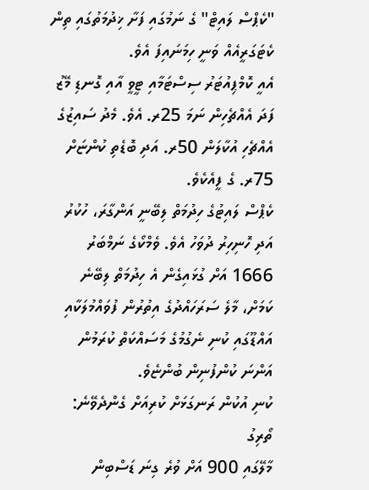"ކެޕްސް ލައިޓް" ގެ ނަމުގައި ފަށާ ޚިދުމަތުގައި ތިން ކެޓަގަރީއެއް ވަނީ ހިމަނައިފަ އެވެ.
އެއީ ކޮމްޕިއުޓަރު ސިސްޓަމާއި ޓީވީ އާއި ގޮނޑި މޭޒު ފަދަ އެއްޗެހިން ނަމަ 25ރ. އެވެ. މެދު ސައިޒުގެ އެއްޗެހި އުކާލަން 50ރ. އަދި ބޮޑެތި ކުންޏަށް 75ރ. ގެ ފީއެކެވެ.
ކެޕްސް ލައިޓުގެ ހިދުމަތް ލިބޭނީ އަންގާރަ، ހުކުރު އަދި ހޮނިހިރު ދުވަހު އެވެ. ވެމްކޯގެ ނަމްބަރު 1666 އަށް ގުޅައިގެން އެ ހިދުމަތް ލިބޭނެ ކަމަށް، މާލެ ސަރަހައްދުގެ އިތުރުން ފުވައްމުލަކާއި އައްޑޫގައި ކުނި ނެގުމުގެ މަސައްކަތް ކުރަމުން އަންނަ ކުންފުނިން ބުންޏެވެ.
ކުނި އުކުން ރަނގަޅަށް ކުރިއަށް ގެންދެވޭނެ: ތޯރިގު
މާލޭގައި 900 އަށް ވުރެ ގިނަ ޑަސްބިން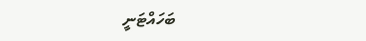ބަހައްޓަނީ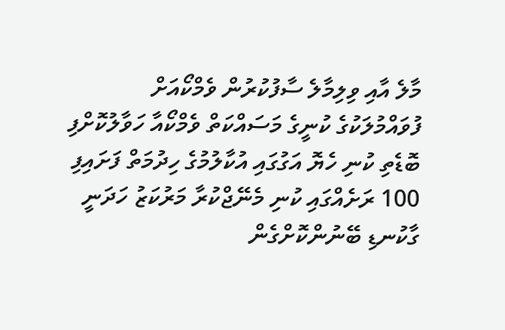މާލެ އާއި ވިލިމާލެ ސާފުކުރުން ވެމްކޯއަށް
ފުވައްމުލަކުގެ ކުނީގެ މަސައްކަތް ވެމްކޯއާ ހަވާލުކޮށްފި
ބޮޑެތި ކުނި ހެޔޮ އަގުގައި އުކާލުމުގެ ހިދުމަތް ފަށައިފި
100 ރަށެއްގައި ކުނި މެނޭޖްކުރާ މަރުކަޒު ހަދަނީ
ގާކުނޑި ބޭނުންކޮށްގެން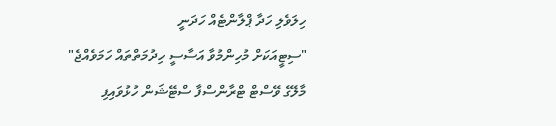ހިލަވެލި ހަދާ ޕްލާންޓެއް ހަދަނީ
"ސިޓީއަކަށް މުހިންމުވާ އަސާސީ ހިދުމަތްތައް ހަމަވެއްޖެ"
މާލޭގެ ވޭސްޓް ޓްރާންސްފާ ސްޓޭޝަން ހުޅުވައިފި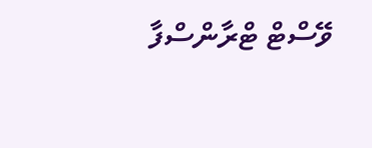ވޭސްޓް ޓްރާންސްފާ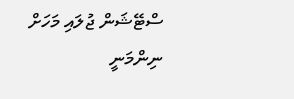ސްޓޭޝަން ޖުލައި މަހަށް ނިންމަނީ